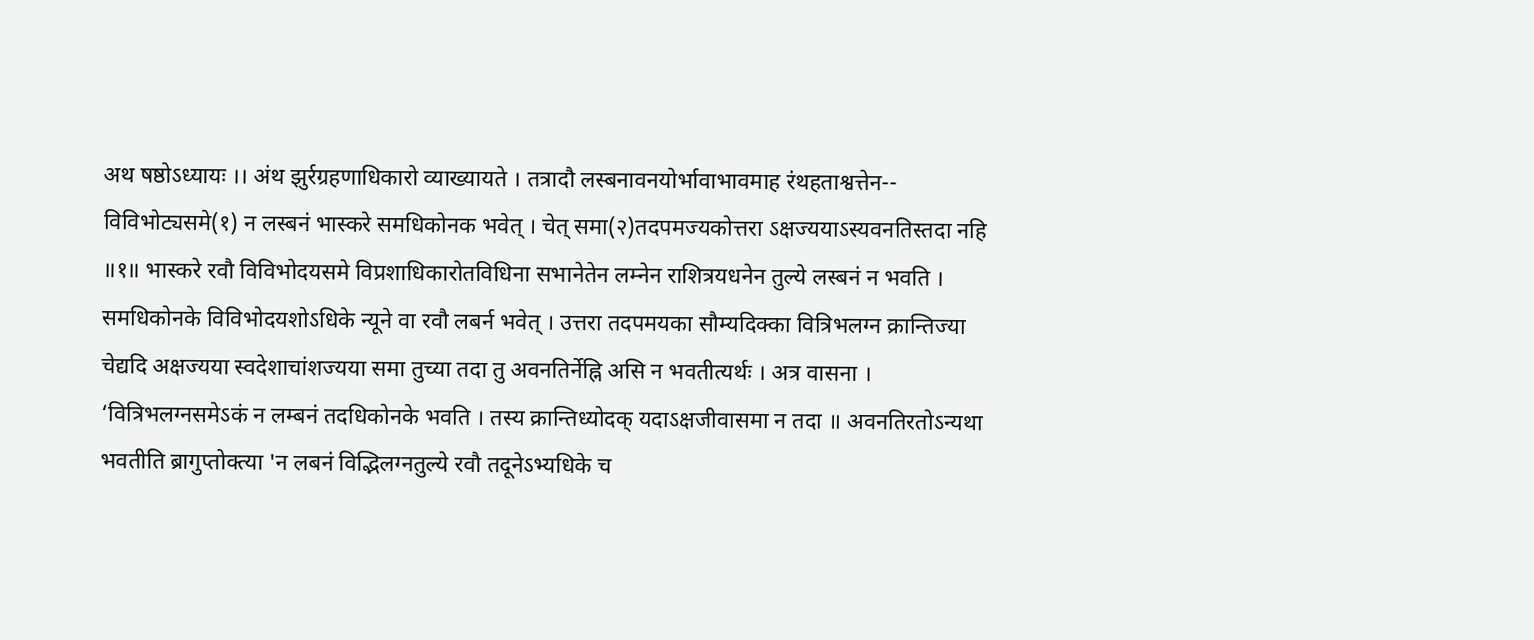अथ षष्ठोऽध्यायः ।। अंथ झुर्रग्रहणाधिकारो व्याख्यायते । तत्रादौ लस्बनावनयोर्भावाभावमाह रंथहताश्वत्तेन-- विविभोट्यसमे(१) न लस्बनं भास्करे समधिकोनक भवेत् । चेत् समा(२)तदपमज्यकोत्तरा ऽक्षज्ययाऽस्यवनतिस्तदा नहि ॥१॥ भास्करे रवौ विविभोदयसमे विप्रशाधिकारोतविधिना सभानेतेन लम्नेन राशित्रयधनेन तुल्ये लस्बनं न भवति । समधिकोनके विविभोदयशोऽधिके न्यूने वा रवौ लबर्न भवेत् । उत्तरा तदपमयका सौम्यदिक्का वित्रिभलग्न क्रान्तिज्या चेद्यदि अक्षज्यया स्वदेशाचांशज्यया समा तुच्या तदा तु अवनतिर्नेह्नि असि न भवतीत्यर्थः । अत्र वासना । ‘वित्रिभलग्नसमेऽकं न लम्बनं तदधिकोनके भवति । तस्य क्रान्तिध्योदक् यदाऽक्षजीवासमा न तदा ॥ अवनतिरतोऽन्यथा भवतीति ब्रागुप्तोक्त्या 'न लबनं विद्भिलग्नतुल्ये रवौ तदूनेऽभ्यधिके च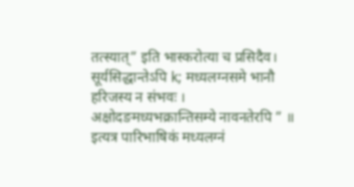तत्स्यात्” इति भास्करोत्या च प्रसिदैव। सूर्यसिद्धान्तेऽपि k; मध्यलग्नसमे भानौ हरिजस्य न संभवः । अक्षोदङमध्यभक्रान्तिसम्ये नावनतेरपि ” ॥ इत्यत्र पारिभाषिकं मध्यलग्नं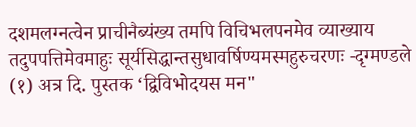दशमलग्नत्वेन प्राचीनैब्यंख्य तमपि विचिभलपनमेव व्याख्याय तदुपपत्तिमेवमाहुः सूर्यसिद्धान्तसुधावर्षिण्यमस्महुरुचरणः -दृग्मण्डले (१) अत्र दि. पुस्तक ‘द्विविभोदयस मन"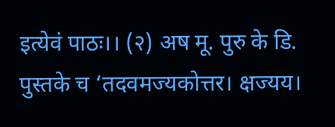इत्येवं पाठः।। (२) अष मू. पुरु के डि. पुस्तके च ‘तदवमज्यकोत्तर। क्षज्यय।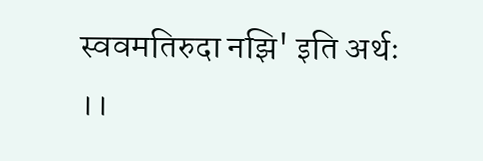स्ववमतिरुदा नझि' इति अर्थः ।।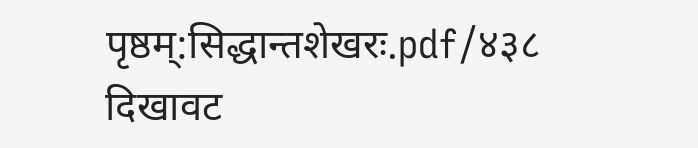पृष्ठम्:सिद्धान्तशेखरः.pdf/४३८
दिखावट